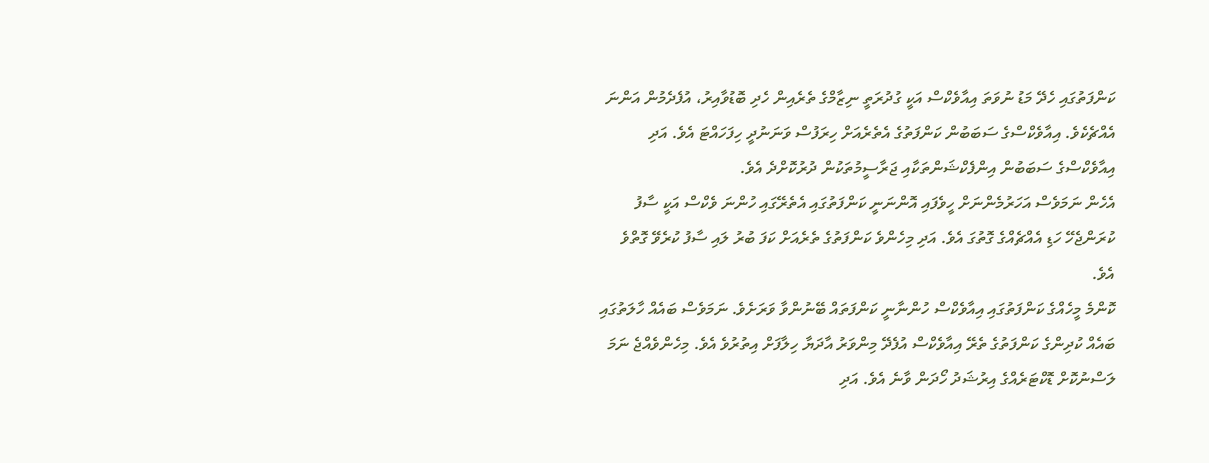ކަންފަތުގައި ހެދޭ މަޑު ނުވަތަ އިއާވެކްސް އަކީ ގުދުރަތީ ނިޒާމްގެ ތެރެއިން ހެދި ބޮޑުވާއިރު، އުފެދެމުން އަންނަ އެއްޗެކެވެ. އިއާވެކްސްގެ ސަބަބުން ކަންފަތުގެ އެތެރެއަށް ހިރަފުސް ވަނަނުދީ ހިފަހައްޓަ އެވެ. އަދި އިއާވެކްސްގެ ސަބަބުން އިންފެކްޝަންތަކާއި ޖަރާސީމުތަކުން ދުރުކޮށްދެ އެވެ.
އެހެން ނަމަވެސް އަހަރުމެންނަށް ހީވެފައި އޮންނަނީ ކަންފަތުގައި އެތެރޭގައި ހުންނަ ވެކްސް އަކީ ސާފު ކުރަންޖެހޭ ހަޑި އެއްޗެއްގެ ގޮތުގަ އެވެ. އަދި މިހެންވެ ކަންފަތުގެ ތެރެއަށް ކަފަ ބުރު ލައި ސާފު ކުރެވޭ ގޮތްވެ އެވެ.
ކޮންމެ މީހެއްގެ ކަންފަތުގައި އިއާވެކްސް ހުންނާނީ ކަންފަތައް ބޭނުންވާ ވަރަށެވެ. ނަމަވެސް ބައެއް ހާލަތުގައި ބައެއް ކުދިންގެ ކަންފަތުގެ ތެރޭ އިއާވެކްސް އުފެދޭ މިންވަރު އާދަޔާ ހިލާފަށް އިތުރުވެ އެވެ. މިހެންވެއްޖެ ނަމަ ލަސްނުކޮށް ޑޮކްޓަރެއްގެ އިރުޝަދު ހޯދަން ވާނެ އެވެ. އަދި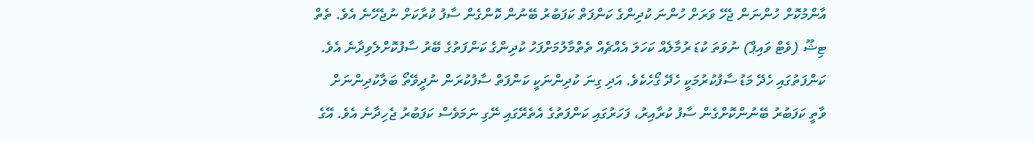އާންމުކޮށް ހުންނަން ޖެހޭ ވަރަށް ހުންނަ ކުދިންގެ ކަންފަތް ކަފަބުރު ބޭނުން ކޮންގެން ސާފު ކުރާކަށް ނުޖެހޭނެ އެވެ. ތެތް ޓިޝޫ (ވެޓް ވައިޕް) ނުވަތަ ކުޑަ ރުމާލެއް ކަހަލަ އެއްޗެއް ތެތްމާލުމަށްފަހު ކުދިންގެ ކަންފަތުގެ ބޭރު ސާފުކޮށްލެވިދާނެ އެވެ.
ކަންފަތުގައި ހެދޭ މަޑު ސާފުކުރުމަކީ ހެދޭ ގޯހެކެވެ. އަދި ގިނަ ކުދިންނަކީ ކަންފަތް ސާފުކުރަން ނުދީވޭތޯ ބަލާކުދިންނަށް ވާތީ ކަފަބުރު ބޭނުންކޮށްގެން ސާފު ކުރާއިރު، ފަހަރުގައި ކަންފަތުގެ އެތެރޭގައި ނޭގި ނަމަވެސް ކަފަބުރު ޖެހިދާނެ އެވެ. އޭގެ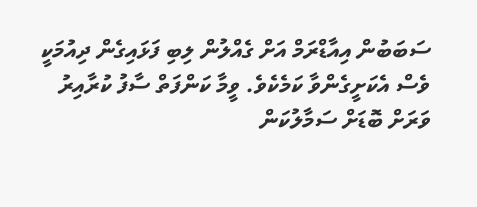ސަބަބުން އިއާޑްރަމް އަށް ގެއްލުން ލިބި ފަޅައިގެން ދިއުމަކީ ވެސް އެކަށީގެންވާ ކަމެކެވެ. ވީމާ ކަންފަތް ސާފު ކުރާއިރު ވަރަށް ބޮޑަށް ސަމާލުކަން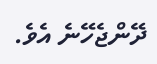ދޭންޖެހޭނެ އެވެ.